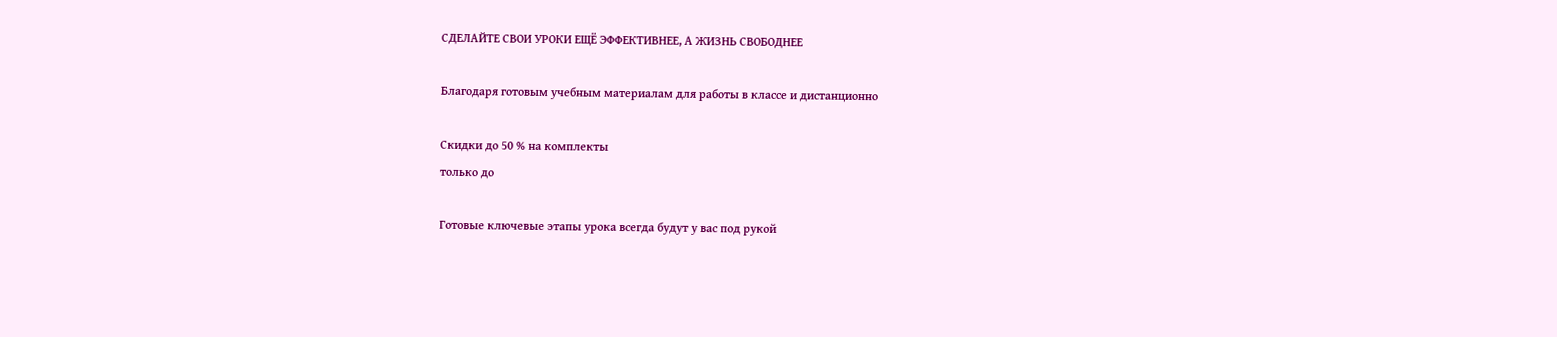СДЕЛАЙТЕ СВОИ УРОКИ ЕЩЁ ЭФФЕКТИВНЕЕ, А ЖИЗНЬ СВОБОДНЕЕ

Благодаря готовым учебным материалам для работы в классе и дистанционно

Скидки до 50 % на комплекты
только до

Готовые ключевые этапы урока всегда будут у вас под рукой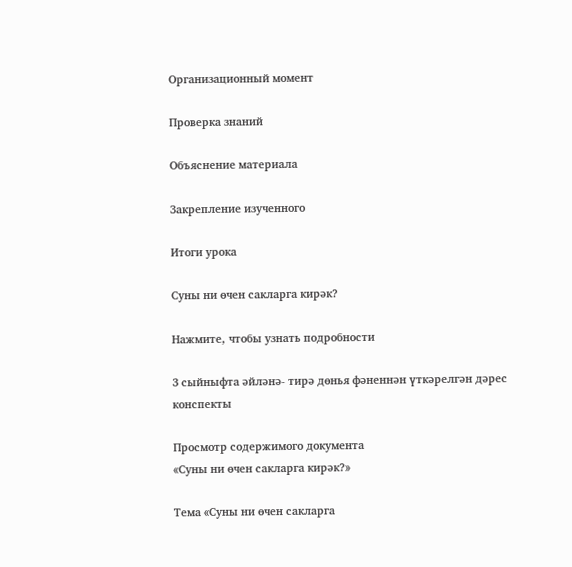Организационный момент

Проверка знаний

Объяснение материала

Закрепление изученного

Итоги урока

Суны ни өчен сакларга кирәк?

Нажмите, чтобы узнать подробности

3 сыйныфта әйләнә- тирә дөнья фәненнән үткәрелгән дәрес конспекты

Просмотр содержимого документа
«Суны ни өчен сакларга кирәк?»

Тема «Суны ни өчен сакларга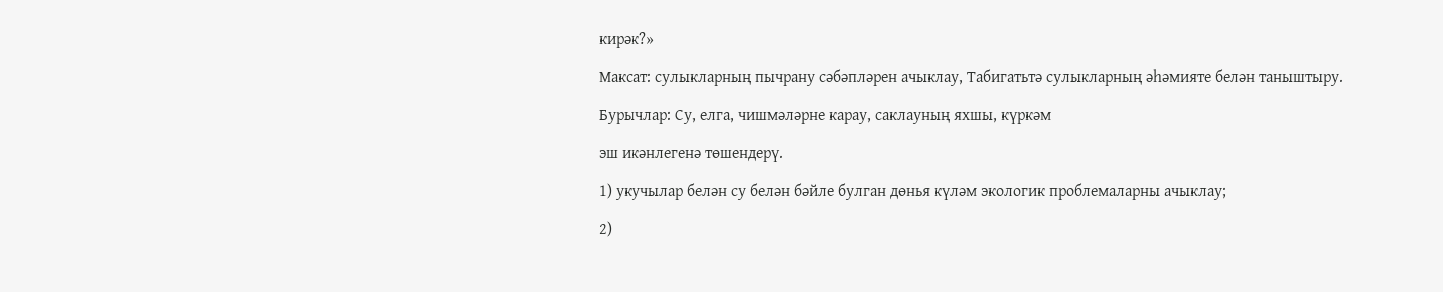кирәк?»

Максат: сулыкларның пычрану сәбәпләрен ачыклау, Табигатьтә сулыкларның әһәмияте белән таныштыру.

Бурычлар: Су, елга, чишмәләрне карау, саклауның яхшы, күркәм

эш икәнлегенә төшендерү.

1) укучылар белән су белән бәйле булган дөнья күләм экологик проблемаларны ачыклау;

2)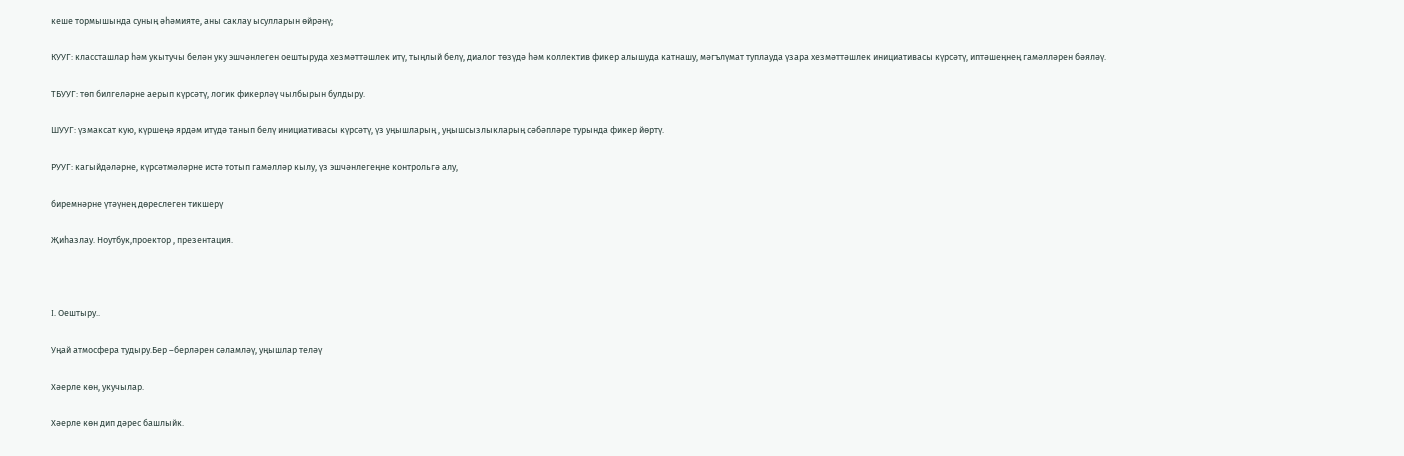кеше тормышында суның әһәмияте, аны саклау ысулларын өйрәнү;

КУУГ: классташлар һәм укытучы белән уку эшчәнлеген оештыруда хезмәттәшлек итү, тыңлый белү, диалог төзүдә һәм коллектив фикер алышуда катнашу, мәгълүмат туплауда үзара хезмәттәшлек инициативасы күрсәтү, иптәшеңнең гамәлләрен бәяләү.

ТБУУГ: төп билгеләрне аерып күрсәтү, логик фикерләү чылбырын булдыру.

ШУУГ: үзмаксат кую, күршеңә ярдәм итүдә танып белү инициативасы күрсәтү, үз уңышларың , уңышсызлыкларың сәбәпләре турында фикер йөртү.

РУУГ: кагыйдәләрне, күрсәтмәләрне истә тотып гамәлләр кылу, үз эшчәнлегеңне контрольгә алу,

биремнәрне үтәүнең дөреслеген тикшерү

Җиһазлау. Ноутбук,проектор , презентация.



I. Оештыру..

Уңай атмосфера тудыру.Бер –берләрен сәламләү, уңышлар теләү

Хәерле көн, укучылар.

Хәерле көн дип дәрес башлыйк.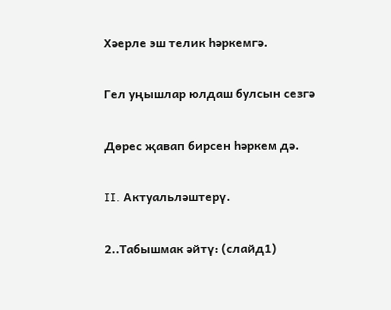Хәерле эш телик һәркемгә.

Гел уңышлар юлдаш булсын сезгә

Дөрес җавап бирсен һәркем дә.

II. Актуальләштерү.

2..Табышмак әйтү: (слайд1)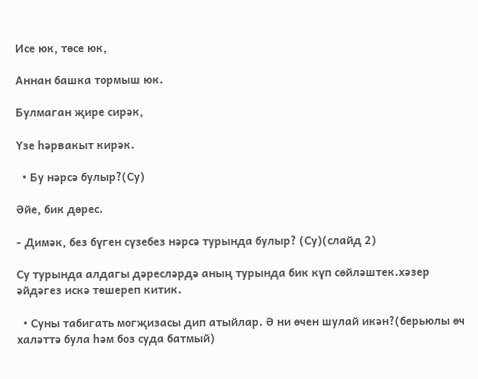Исе юк, төсе юк,

Аннан башка тормыш юк.

Булмаган җире сирәк,

Үзе һәрвакыт кирәк.

  • Бу нәрсә булыр?(Су)

Әйе, бик дөрес.

- Димәк, без бүген сүзебез нәрсә турында булыр? (Су)(слайд 2)

Су турында алдагы дәресләрдә аның турында бик күп сөйләштек.хәзер әйдәгез искә төшереп китик.

  • Суны табигать могҗизасы дип атыйлар. Ә ни өчен шулай икән?(берьюлы өч халәттә була һәм боз суда батмый)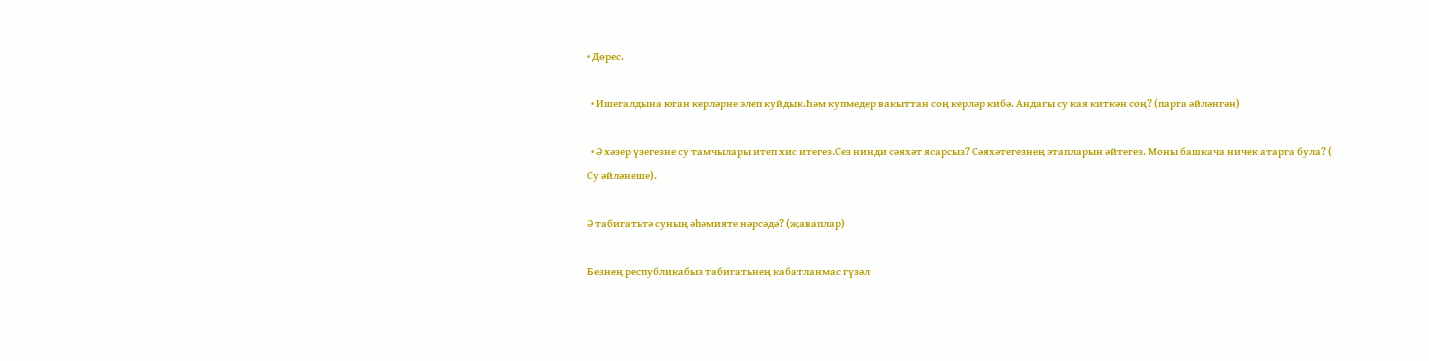• Дөрес.

  • Ишегалдына юган керләрне элеп куйдык.Һәм купмедер вакыттан соң керләр кибә. Андагы су кая киткән соң? (парга әйләнгән)

  • Ә хәзер үзегезне су тамчылары итеп хис итегез.Сез нинди сәяхәт ясарсыз? Сәяхәтегезнең этапларын әйтегез. Моны башкача ничек атарга була? ( Су әйләнеше).

Ә табигатьтә суның әһәмияте нәрсәдә? (җаваплар)

Безнең республикабыз табигатьнең кабатланмас гүзәл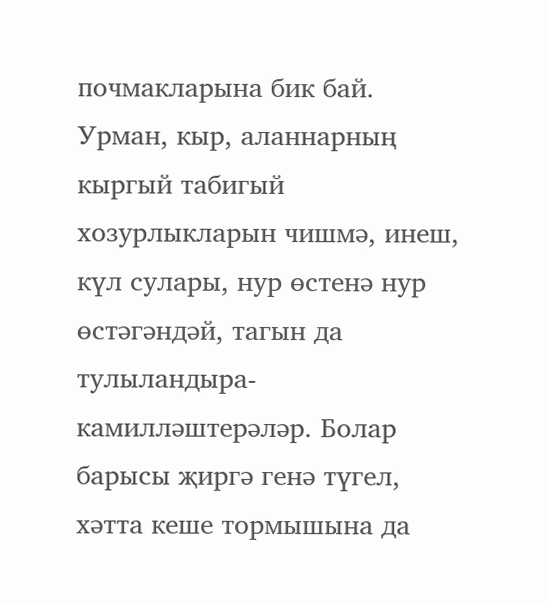почмакларына бик бай. Урман, кыр, аланнарның кыргый табигый хозурлыкларын чишмә, инеш, күл сулары, нур өстенә нур өстәгәндәй, тагын да тулыландыра-камилләштерәләр. Болар барысы җиргә генә түгел, хәтта кеше тормышына да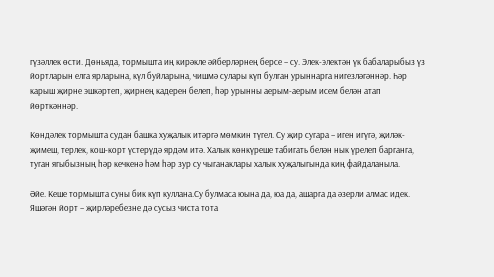гүзәллек өсти. Дөньяда, тормышта иң кирәкле әйберләрнең берсе – су. Элек-электән үк бабаларыбыз үз йортларын елга ярларына, күл буйларына, чишмә сулары күп булган урыннарга нигезләгәннәр. Һәр карыш җирне эшкәртеп, җирнең кадерен белеп, һәр урынны аерым-аерым исем белән атап йөрткәннәр.

Көндәлек тормышта судан башка хуҗалык итәргә мөмкин түгел. Су җир сугара – иген игүгә, җиләк-җимеш, терлек, кош-корт үстерүдә ярдәм итә. Халык көнкүреше табигать белән нык үрелеп барганга, туган ягыбызның һәр кечкенә һәм һәр зур су чыганаклары халык хуҗалыгында киң файдаланыла.

Әйе. Кеше тормышта суны бик күп куллана.Су булмаса юына да, юа да, ашарга да әзерли алмас идек. Яшәгән йорт – җирләребезне дә сусыз чиста тота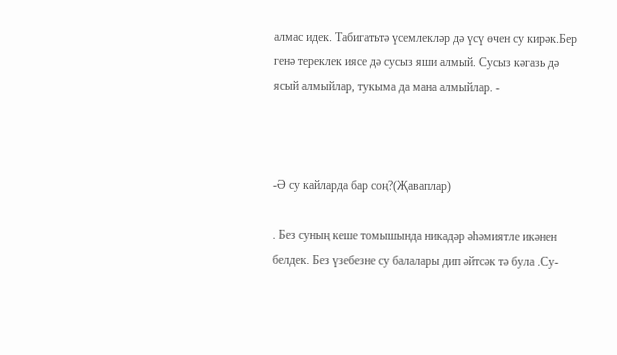алмас идек. Табигатьтә үсемлекләр дә үсү өчен су кирәк.Бер генә тереклек иясе дә сусыз яши алмый. Сусыз кәгазь дә ясый алмыйлар, тукыма да мана алмыйлар. -



-Ә су кайларда бар соң?(Җаваплар)

. Без суның кеше томышында никадәр әһәмиятле икәнен белдек. Без үзебезне су балалары дип әйтсәк тә була .Су-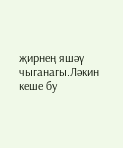җирнең яшәү чыганагы.Ләкин кеше бу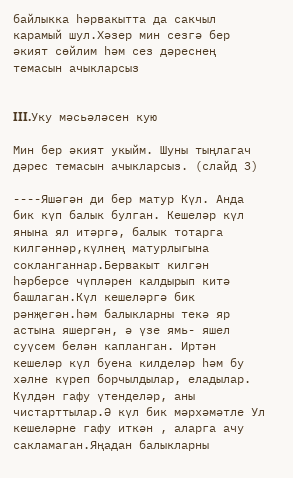байлыкка һәрвакытта да сакчыл карамый шул.Хәзер мин сезгә бер әкият сөйлим һәм сез дәреснең темасын ачыкларсыз


III.Уку мәсьәләсен кую

Мин бер әкият укыйм. Шуны тыңлагач дәрес темасын ачыкларсыз. (слайд 3)

----Яшәгән ди бер матур Күл. Анда бик күп балык булган. Кешеләр күл янына ял итәргә, балык тотарга килгәннәр,күлнең матурлыгына сокланганнар.Бервакыт килгән һәрберсе чүпләрен калдырып китә башлаган.Күл кешеләргә бик рәнҗегән.һәм балыкларны текә яр астына яшергән, ә үзе ямь- яшел суүсем белән капланган. Иртән кешеләр күл буена килделәр һәм бу хәлне күреп борчылдылар, еладылар. Күлдән гафу үтенделәр, аны чистарттылар.Ә күл бик мәрхәмәтле Ул кешеләрне гафу иткән , аларга ачу сакламаган.Яңадан балыкларны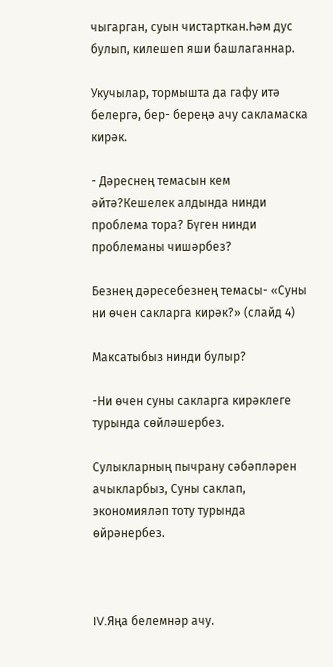чыгарган, суын чистарткан.Һәм дус булып, килешеп яши башлаганнар.

Укучылар, тормышта да гафу итә белергә, бер- береңә ачу сакламаска кирәк.

- Дәреснең темасын кем әйтә?Кешелек алдында нинди проблема тора? Бүген нинди проблеманы чишәрбез?

Безнең дәресебезнең темасы- «Суны ни өчен сакларга кирәк?» (слайд 4)

Максатыбыз нинди булыр?

-Ни өчен суны сакларга кирәклеге турында сөйләшербез.

Сулыкларның пычрану сәбәпләрен ачыкларбыз, Суны саклап, экономияләп тоту турында өйрәнербез.



IV.Яңа белемнәр ачу.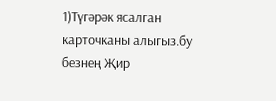1)Түгәрәк ясалган карточканы алыгыз.бу безнең Җир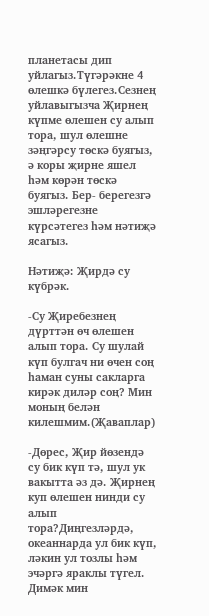планетасы дип уйлагыз.Түгәрәкне 4 өлешкә бүлегез.Сезнең уйлавыгызча Җирнең күпме өлешен су алып тора, шул өлешне зәңгәрсу төскә буягыз, ә коры җирне яшел һәм көрән төскә буягыз. Бер- берегезгә эшләрегезне күрсәтегез һәм нәтиҗә ясагыз.

Нәтиҗә: Җирдә су күбрәк.

-Су Җиребезнең дүрттән өч өлешен алып тора. Су шулай күп булгач ни өчен соң һаман суны сакларга кирәк диләр соң? Мин моның белән килешмим.(Җаваплар)

-Дөрес, Җир йөзендә су бик күп тә, шул ук вакытта әз дә. Җирнең куп өлешен нинди су алып тора?Диңгезләрдә, океаннарда ул бик күп, ләкин ул тозлы һәм эчәргә яраклы түгел. Димәк мин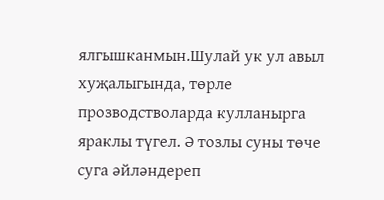ялгышканмын.Шулай ук ул авыл хуҗалыгында, төрле прозводстволарда кулланырга яраклы түгел. Ә тозлы суны төче суга әйләндереп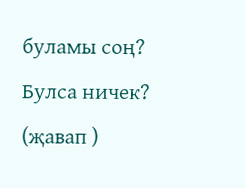буламы соң? Булса ничек? (җавап )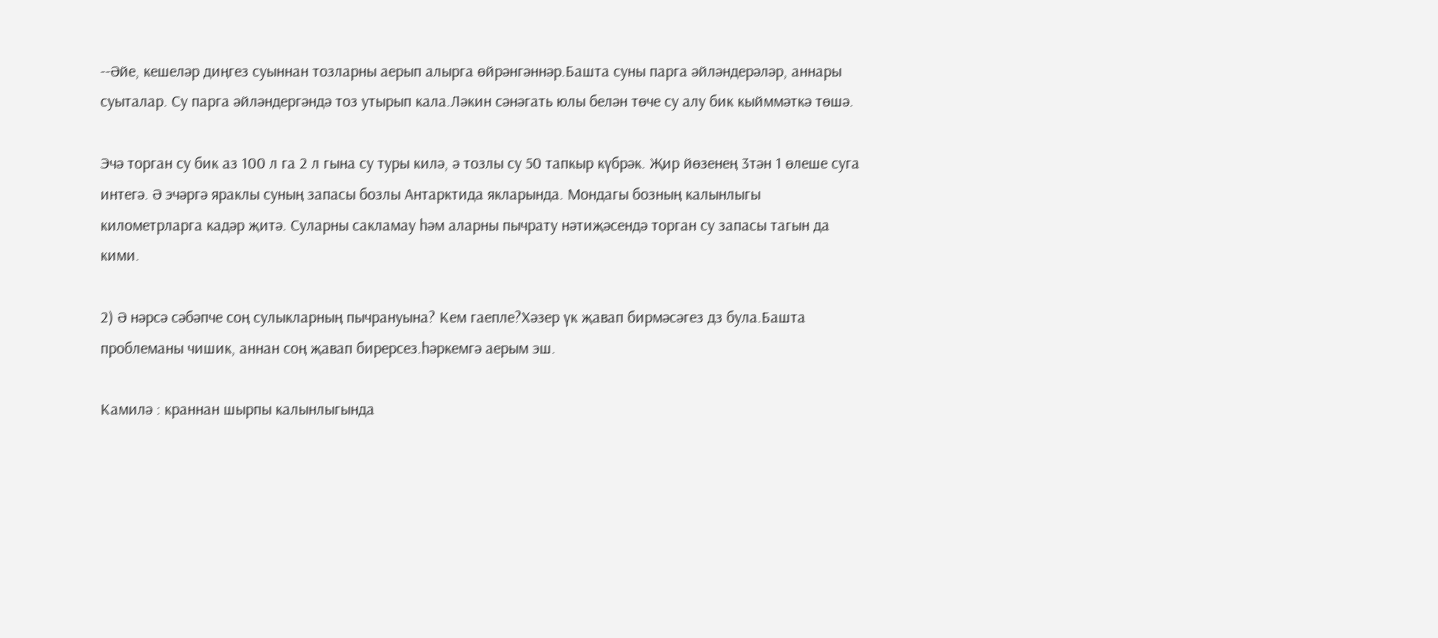--Әйе, кешеләр диңгез суыннан тозларны аерып алырга өйрәнгәннәр.Башта суны парга әйләндерәләр, аннары суыталар. Су парга әйләндергәндә тоз утырып кала.Ләкин сәнәгать юлы белән төче су алу бик кыйммәткә төшә.

Эчә торган су бик аз 100 л га 2 л гына су туры килә, ә тозлы су 50 тапкыр күбрәк. Җир йөзенең 3тән 1 өлеше суга интегә. Ә эчәргә яраклы суның запасы бозлы Антарктида якларында. Мондагы бозның калынлыгы километрларга кадәр җитә. Суларны сакламау һәм аларны пычрату нәтиҗәсендә торган су запасы тагын да кими.

2) Ә нәрсә сәбәпче соң сулыкларның пычрануына? Кем гаепле?Хәзер үк җавап бирмәсәгез дз була.Башта проблеманы чишик, аннан соң җавап бирерсез.һәркемгә аерым эш.

Камилә : краннан шырпы калынлыгында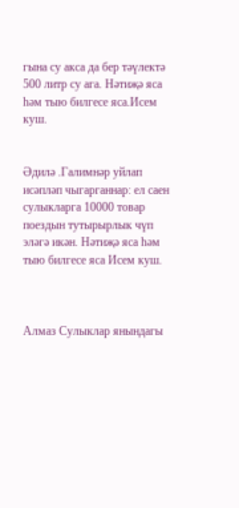гына су акса да бер тәүлектә 500 литр су ага. Нәтиҗә яса һәм тыю билгесе яса.Исем куш.


Әдилә .Галимнәр уйлап исәпләп чыгарганнар: ел саен сулыкларга 10000 товар поездын тутырырлык чүп эләгә икән. Нәтиҗә яса һәм тыю билгесе яса Исем куш.



Алмаз Сулыклар янындагы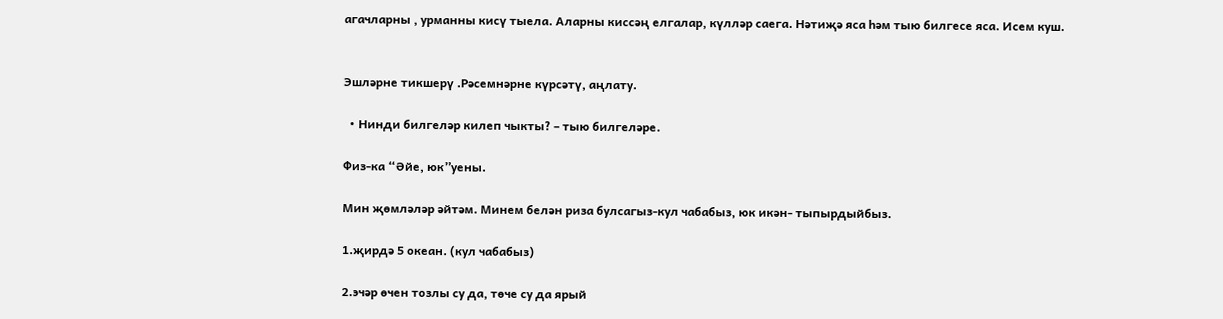агачларны , урманны кисү тыела. Аларны киссәң елгалар, күлләр саега. Нәтиҗә яса һәм тыю билгесе яса. Исем куш.


Эшләрне тикшерү .Рәсемнәрне күрсәтү, аңлату.

  • Нинди билгеләр килеп чыкты? – тыю билгеләре.

Физ-ка “Әйе, юк”уены.

Мин җөмләләр әйтәм. Минем белән риза булсагыз-кул чабабыз, юк икән- тыпырдыйбыз.

1.җирдә 5 океан. (кул чабабыз)

2.эчәр өчен тозлы су да, төче су да ярый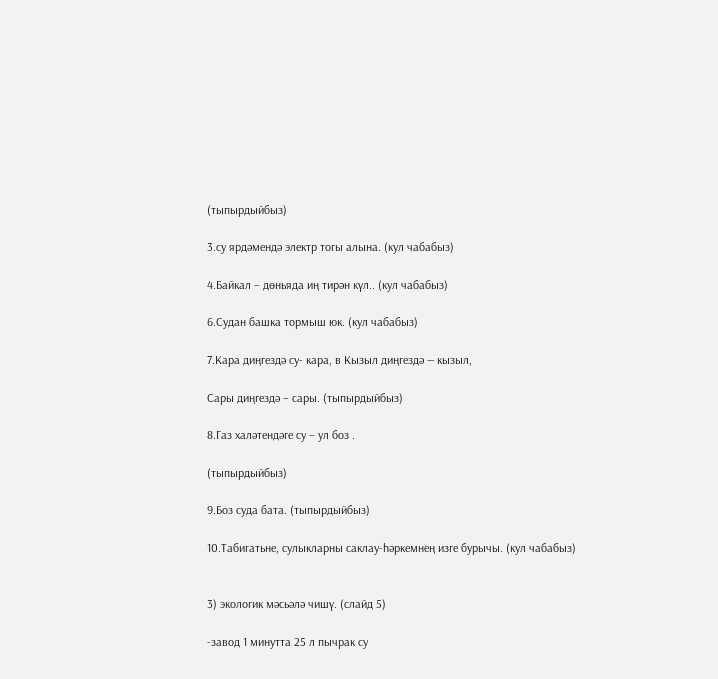(тыпырдыйбыз)

3.су ярдәмендә электр тогы алына. (кул чабабыз)

4.Байкал – дөньяда иң тирән күл.. (кул чабабыз)

6.Судан башка тормыш юк. (кул чабабыз)

7.Кара диңгездә су- кара, в Кызыл диңгездә — кызыл,

Сары диңгездә – сары. (тыпырдыйбыз)

8.Газ халәтендәге су – ул боз .

(тыпырдыйбыз)

9.Боз суда бата. (тыпырдыйбыз)

10.Табигатьне, сулыкларны саклау-һәркемнең изге бурычы. (кул чабабыз)


3) экологик мәсьәлә чишү. (слайд 5)

-завод 1 минутта 25 л пычрак су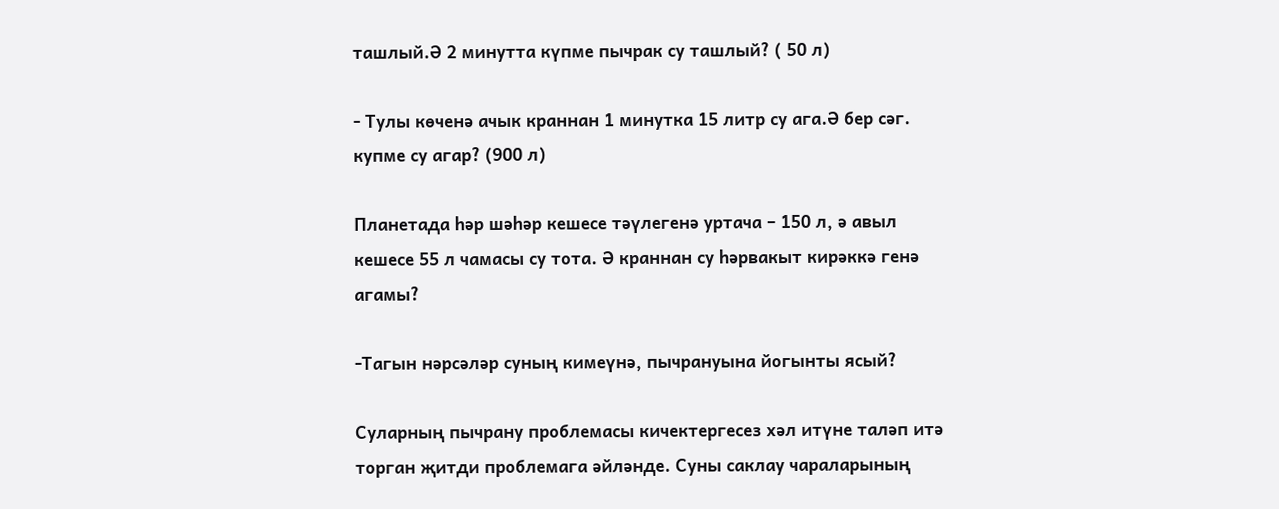ташлый.Ә 2 минутта күпме пычрак су ташлый? ( 50 л)

- Тулы көченә ачык краннан 1 минутка 15 литр су ага.Ә бер сәг. купме су агар? (900 л)

Планетада һәр шәһәр кешесе тәүлегенә уртача – 150 л, ә авыл кешесе 55 л чамасы су тота. Ә краннан су һәрвакыт кирәккә генә агамы?

-Тагын нәрсәләр суның кимеүнә, пычрануына йогынты ясый?

Суларның пычрану проблемасы кичектергесез хәл итүне таләп итә торган җитди проблемага әйләнде. Суны саклау чараларының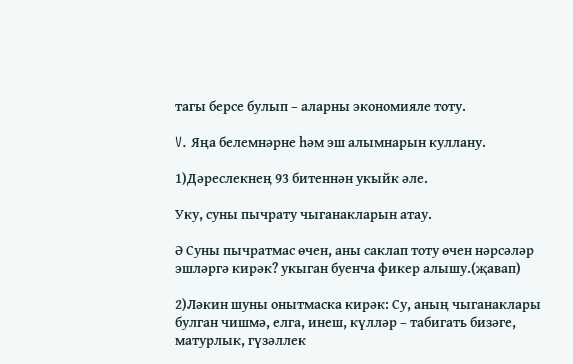тагы берсе булып – аларны экономияле тоту.

V. Яңа белемнәрне һәм эш алымнарын куллану.

1)Дәреслекнең 93 битеннән укыйк әле.

Уку, суны пычрату чыганакларын атау.

Ә Суны пычратмас өчен, аны саклап тоту өчен нәрсәләр эшләргә кирәк? укыган буенча фикер алышу.(җавап)

2)Ләкин шуны онытмаска кирәк: Су, аның чыганаклары булган чишмә, елга, инеш, күлләр – табигать бизәге, матурлык, гүзәллек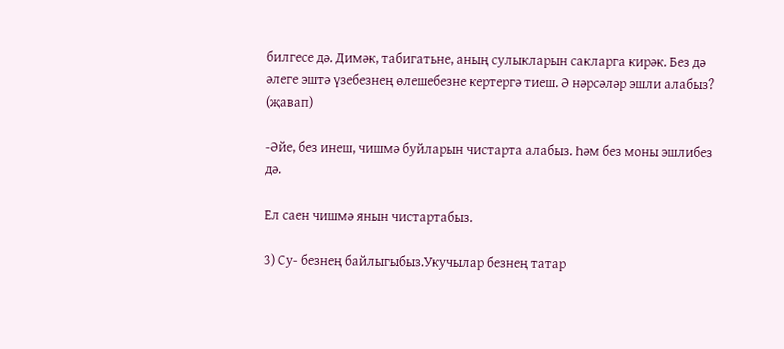билгесе дә. Димәк, табигатьне, аның сулыкларын сакларга кирәк. Без дә әлеге эштә үзебезнең өлешебезне кертергә тиеш. Ә нәрсәләр эшли алабыз? (җавап)

-Әйе, без инеш, чишмә буйларын чистарта алабыз. Һәм без моны эшлибез дә.

Ел саен чишмә янын чистартабыз.

3) Су- безнең байлыгыбыз.Укучылар безнең татар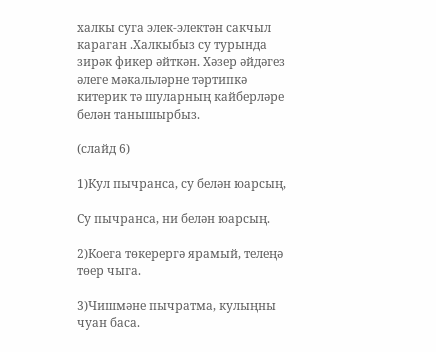халкы суга элек-электән сакчыл караган .Халкыбыз су турында зирәк фикер әйткән. Хәзер әйдәгез әлеге мәкальләрне тәртипкә китерик тә шуларның кайберләре белән танышырбыз.

(слайд 6)

1)Кул пычранса, су белән юарсың,

Су пычранса, ни белән юарсың.

2)Коега төкерергә ярамый, телеңә төер чыга.

3)Чишмәне пычратма, кулыңны чуан баса.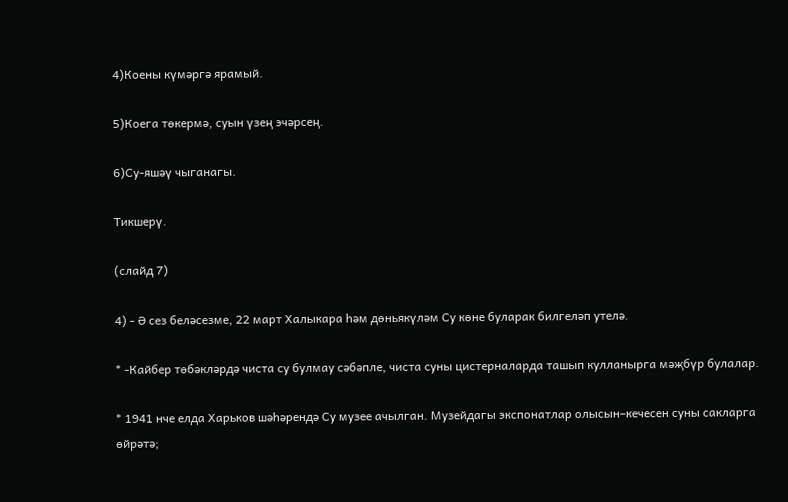4)Коены күмәргә ярамый.

5)Коега төкермә, суын үзең эчәрсең.

6)Су-яшәү чыганагы.

Тикшерү.

(слайд 7)

4) - Ә сез беләсезме, 22 март Халыкара һәм дөньякүләм Су көне буларак билгеләп утелә.

* -Кайбер төбәкләрдә чиста су булмау сәбәпле, чиста суны цистерналарда ташып кулланырга мәҗбүр булалар.

* 1941 нче елда Харьков шәһәрендә Су музее ачылган. Музейдагы экспонатлар олысын–кечесен суны сакларга өйрәтә;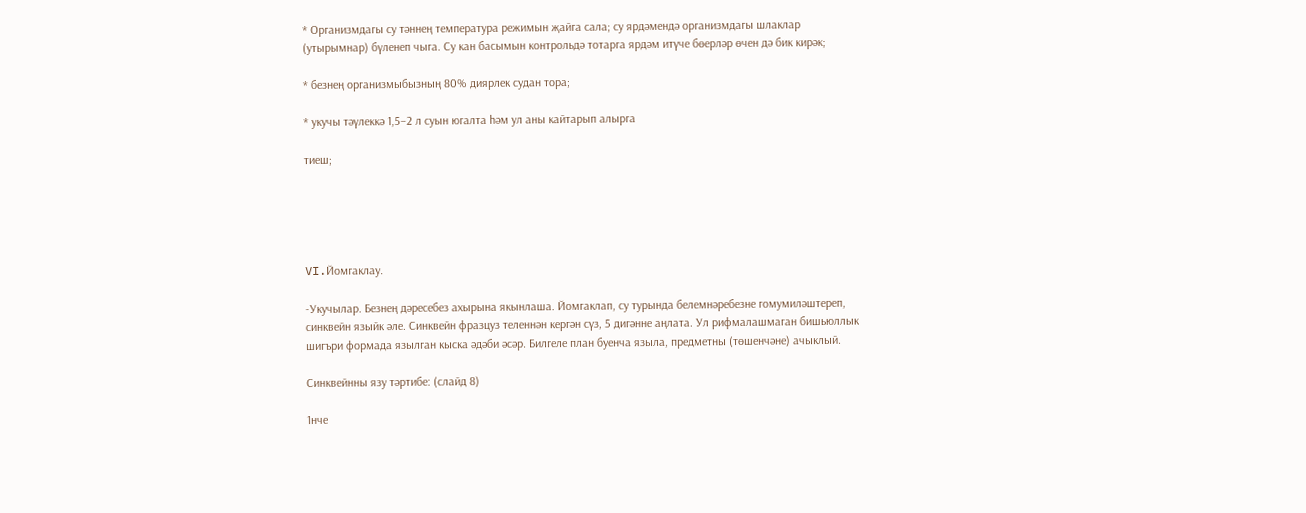* Организмдагы су тәннең температура режимын җайга сала; су ярдәмендә организмдагы шлаклар (утырымнар) бүленеп чыга. Су кан басымын контрольдә тотарга ярдәм итүче бөерләр өчен дә бик кирәк;

* безнең организмыбызның 80% диярлек судан тора;

* укучы тәүлеккә 1,5–2 л суын югалта һәм ул аны кайтарып алырга

тиеш;





VI.Йомгаклау.

-Укучылар. Безнең дәресебез ахырына якынлаша. Йомгаклап, су турында белемнәребезне гомумиләштереп, синквейн языйк әле. Синквейн фразцуз теленнән кергән сүз, 5 дигәнне аңлата. Ул рифмалашмаган бишьюллык шигъри формада язылган кыска әдәби әсәр. Билгеле план буенча языла, предметны (төшенчәне) ачыклый.

Синквейнны язу тәртибе: (слайд 8)

1нче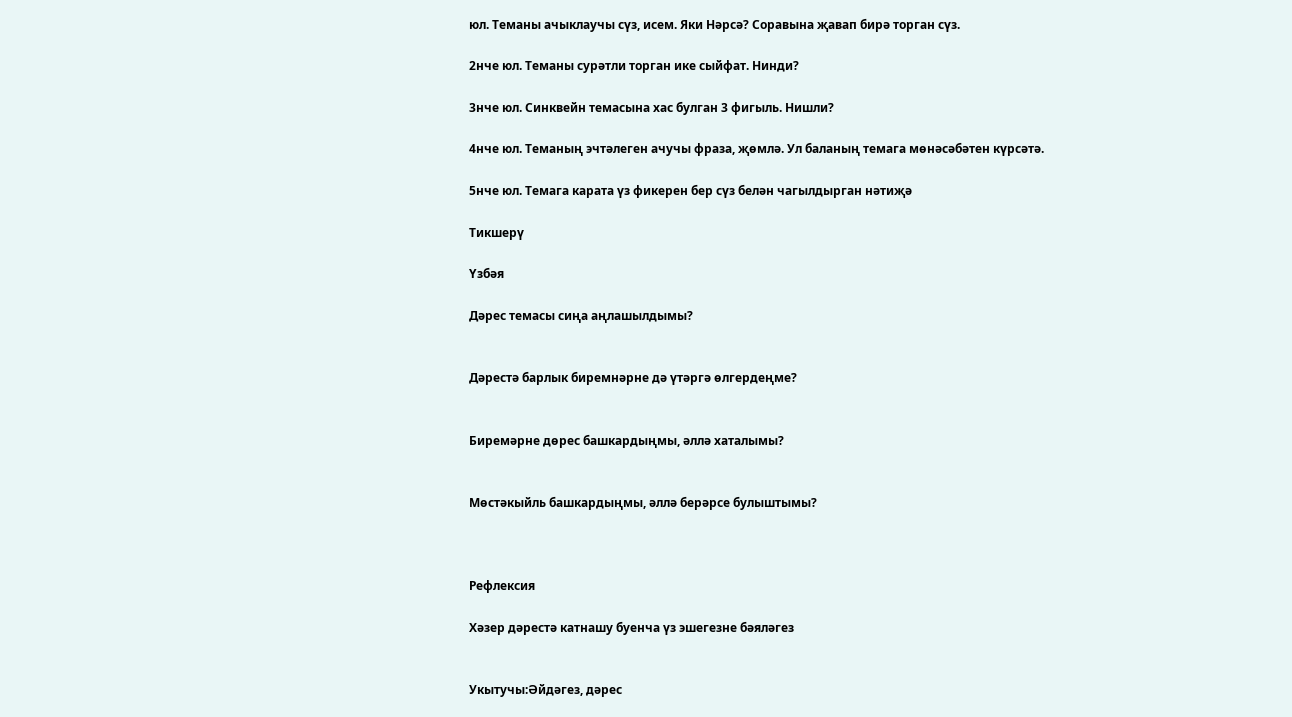юл. Теманы ачыклаучы сүз, исем. Яки Нәрсә? Соравына җавап бирә торган сүз.

2нче юл. Теманы сурәтли торган ике сыйфат. Нинди?

3нче юл. Синквейн темасына хас булган 3 фигыль. Нишли?

4нче юл. Теманың эчтәлеген ачучы фраза, җөмлә. Ул баланың темага мөнәсәбәтен күрсәтә.

5нче юл. Темага карата үз фикерен бер сүз белән чагылдырган нәтиҗә

Тикшерү

Үзбәя

Дәрес темасы сиңа аңлашылдымы?


Дәрестә барлык биремнәрне дә үтәргә өлгердеңме?


Биремәрне дөрес башкардыңмы, әллә хаталымы?


Мөстәкыйль башкардыңмы, әллә берәрсе булыштымы?



Рефлексия

Хәзер дәрестә катнашу буенча үз эшегезне бәяләгез


Укытучы:Әйдәгез, дәрес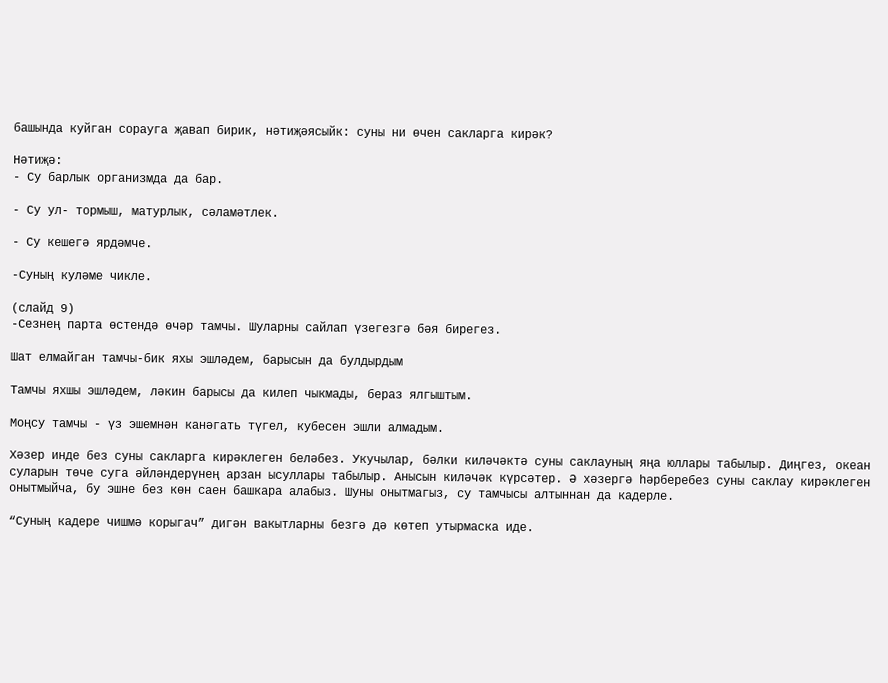башында куйган сорауга җавап бирик, нәтиҗәясыйк: суны ни өчен сакларга кирәк?

Нәтиҗә:
- Су барлык организмда да бар.

- Су ул- тормыш, матурлык, сәламәтлек.

- Су кешегә ярдәмче.

-Суның куләме чикле.

(слайд 9)
-Сезнең парта өстендә өчәр тамчы. Шуларны сайлап үзегезгә бәя бирегез.

Шат елмайган тамчы-бик яхы эшләдем, барысын да булдырдым

Тамчы яхшы эшләдем, ләкин барысы да килеп чыкмады, бераз ялгыштым.

Моңсу тамчы - үз эшемнән канәгать түгел, кубесен эшли алмадым.

Хәзер инде без суны сакларга кирәклеген беләбез. Укучылар, бәлки киләчәктә суны саклауның яңа юллары табылыр. Диңгез, океан суларын төче суга әйләндерүнең арзан ысуллары табылыр. Анысын киләчәк күрсәтер. Ә хәзергә һәрберебез суны саклау кирәклеген онытмыйча, бу эшне без көн саен башкара алабыз. Шуны онытмагыз, су тамчысы алтыннан да кадерле.

“Суның кадере чишмә корыгач” дигән вакытларны безгә дә көтеп утырмаска иде.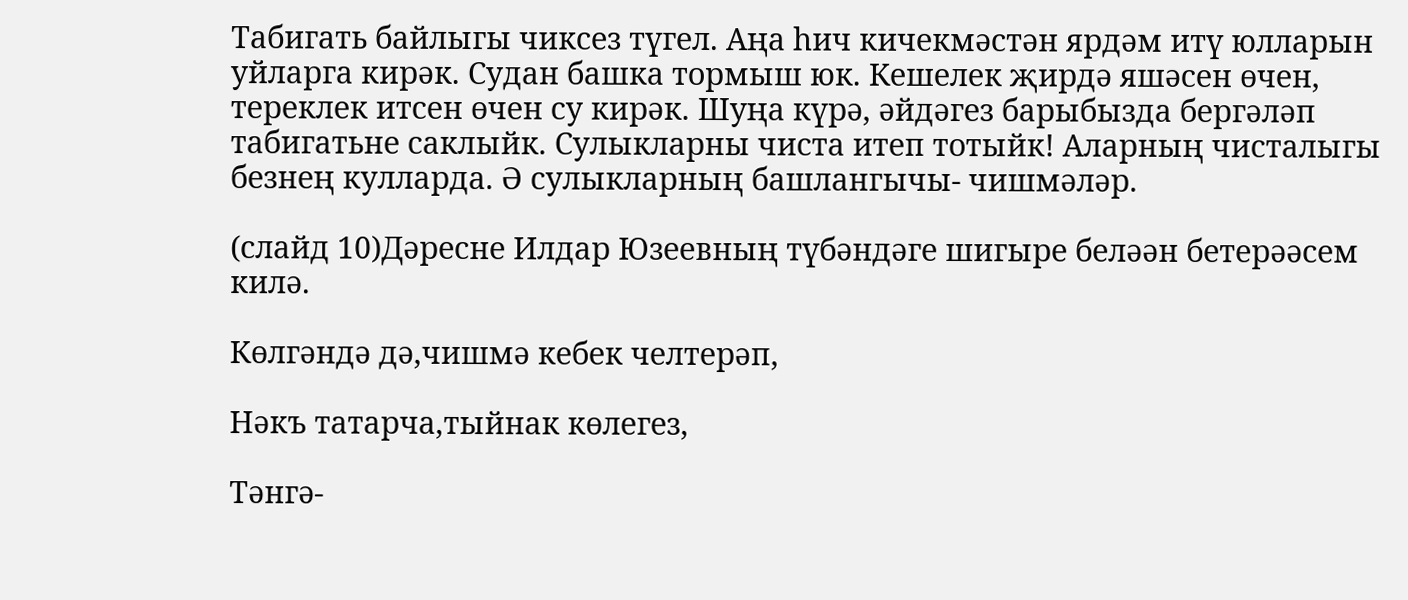Табигать байлыгы чиксез түгел. Аңа һич кичекмәстән ярдәм итү юлларын уйларга кирәк. Судан башка тормыш юк. Кешелек җирдә яшәсен өчен, тереклек итсен өчен су кирәк. Шуңа күрә, әйдәгез барыбызда бергәләп табигатьне саклыйк. Сулыкларны чиста итеп тотыйк! Аларның чисталыгы безнең кулларда. Ә сулыкларның башлангычы- чишмәләр.

(слайд 10)Дәресне Илдар Юзеевның түбәндәге шигыре беләән бетерәәсем килә.

Көлгәндә дә,чишмә кебек челтерәп,

Нәкъ татарча,тыйнак көлегез,

Тәнгә-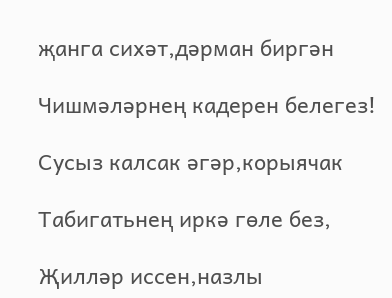җанга сихәт,дәрман биргән

Чишмәләрнең кадерен белегез!

Сусыз калсак әгәр,корыячак

Табигатьнең иркә гөле без,

Җилләр иссен,назлы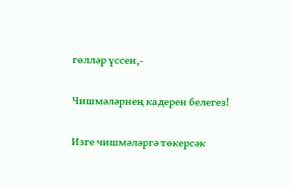гөлләр үссен,-

Чишмәләрнең кадерен белегез!

Изге чишмәләргә төкерсәк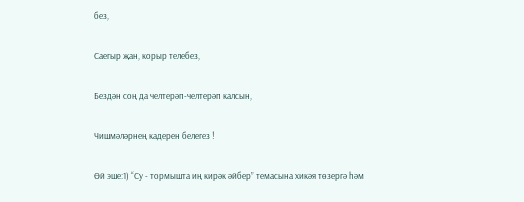без,

Саегыр җан, корыр телебез,

Бездән соң да челтерәп-челтерәп калсын,

Чишмәләрнең кадерен белегез !

Өй эше:1) “Су - тормышта иң кирәк әйбер” темасына хикәя төзергә һәм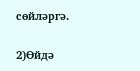сөйләргә.

2)Өйдә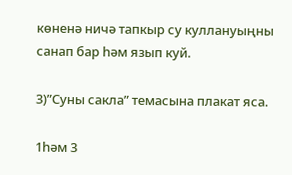көненә ничә тапкыр су куллануыңны санап бар һәм язып куй.

3)”Суны сакла” темасына плакат яса.

1һәм 3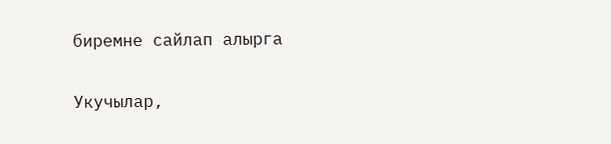биремне сайлап алырга

Укучылар,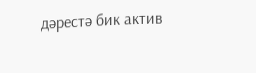дәрестә бик актив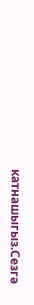катнашыгыз.Сезгә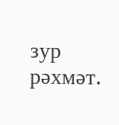зур рәхмәт.